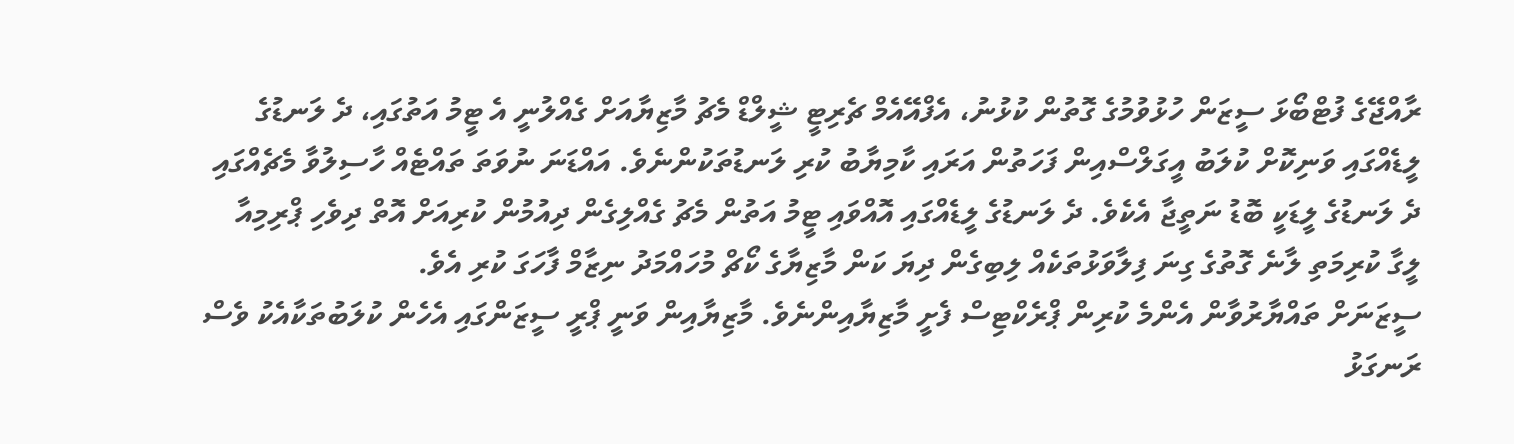ރާއްޖޭގެ ފުޓްބޯޅަ ސީޒަން ހުޅުވުމުގެ ގޮތުން ކުޅުނު، އެފްއޭއެމް ޗެރިޓީ ޝީލްޑް މެޗު މާޒިޔާއަށް ގެއްލުނީ އެ ޓީމު އަތުގައި، ދެ ލަނޑުގެ ލީޑެއްގައި ވަނިކޮށް ކުލަބު އީގަލްސްއިން ފަހަތުން އަރައި ކާމިޔާބު ކުރި ލަނޑުތަކުންނެވެ. އައްޑަނަ ނުވަތަ ތައްޓެއް ހާސިލުވާ މެޗެއްގައި ދެ ލަނޑުގެ ލީޑަކީ ބޮޑު ނަތީޖާ އެކެވެ. ދެ ލަނޑުގެ ލީޑެއްގައި އޮއްވައި ޓީމު އަތުން މެޗު ގެއްލިގެން ދިއުމުން ކުރިއަށް އޮތް ދިވެހި ޕްރިމިއާ ލީގާ ކުރިމަތި ލާނެ ގޮތުގެ ގިނަ ފިލާވަޅުތަކެއް ލިބިގެން ދިޔަ ކަން މާޒިޔާގެ ކޯޗް މުހައްމަދު ނިޒާމް ފާހަގަ ކުރި އެވެ.
ސީޒަނަށް ތައްޔާރުވާން އެންމެ ކުރިން ޕްރެކްޓިސް ފެށީ މާޒިޔާއިންނެވެ. މާޒިޔާއިން ވަނީ ޕްރީ ސީޒަންގައި އެހެން ކުލަބުތަކާއެކު ވެސް ރަނގަޅު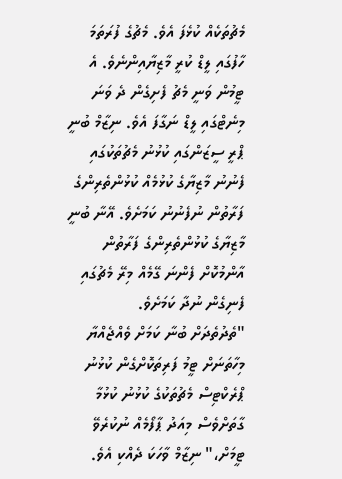މެޗުތަކެއް ކުޅެފަ އެވެ. މެޗުގެ ފުރަތަމަ ހާފުގައި ލީޑް ކުރީ މާޒިޔާއިންނެވެ. އެ ޓީމުން ވަނީ މެޗު ފެށިގެން ދެ ވަނަ މިނެޓްގައި ލީޑް ނަގާފަ އެވެ. ނިޒާމް ބުނީ ޕްރީ ސީޒަންގައި ކުޅުނު މެޗުތަކުގައި ފެނުނު މާޒިޔާގެ ކުޅުމެއް ކުޅުންތެރިންގެ ފަރާތުން ނުފެނުނު ކަމަށެވެ. އޭނާ ބުނީ މާޒިޔާގެ ކުޅުންތެރިންގެ ފަރާތުން އާންމުކޮށް ފެންނަ ގޭމެއް މިރޭ މެޗުގައި ފެނިގެން ނުދާ ކަމަށެވެ.
"ތެދުތެދަށް ބުނާ ކަމަށް ވެއްޖެއްޔާ މިހާތަނަށް ޓީމު ފަރިތަކޮށްގެން ކުޅުނު ޕްރެކްޓިސް މެޗުތަކުގެ ކުޅުނު ކުޅުމާ ގާތަށްވެސް މިއަދު ޕާފޯމެއް ނުކުރެވޭ ޓީމަށް،" ނިޒާމް ވާހަކަ ދެއްކި އެވެ.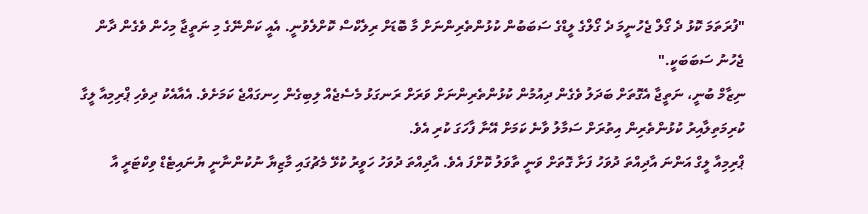"ފުރަތަމަ ކޮޅު ދެ ގޯލް ޖެހުނީމަ ދެ ގޯލްގެ ލީޑްގެ ސަބަބުން ކުޅުންތެރިންނަށް މާ ބޮޑަށް ރިލެކްސް ކޮށްލެވުނީ. އެއީ ކަންނޭގެ މި ނަތީޖާ މިހެން ވެގެން ދާން ޖެހުނު ސަބަބަކީ."
ނިޒާމް ބުނީ، ނަތީޖާ އެގޮތަށް ބަދަލު ވެގެން ދިއުމުން ކުޅުންތެރިންނަށް ވަރަށް ރަނގަޅު މެސެޖެއް ލިބިގެން ހިނގައްޖެ ކަމަށެވެ. އެއާއެކު ދިވެހި ޕްރިމިއާ ލީގާ ކުރިމަތިލާއިރު ކުޅުންތެރިން އިތުރަށް ސަމާލު ވާނެ ކަމަށް އޭނާ ފާހަގަ ކުރި އެވެ.
ޕްރިމިއާ ލީގް އަންނަ އާދިއްތަ ދުވަހު ފަށާ ގޮތަށް ވަނީ ތާވަލު ކޮށްފަ އެވެ. އާދިއްތަ ދުވަހު ހަވީރު ކުޅޭ މެޗުގައި މާޒިޔާ ނުކުންނާނީ ޔުނައިޓެޑް ވިކްޓަރީ އާ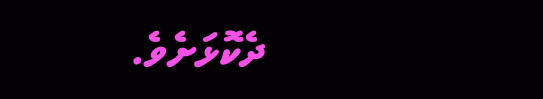ދެކޮޅަށެވެ.